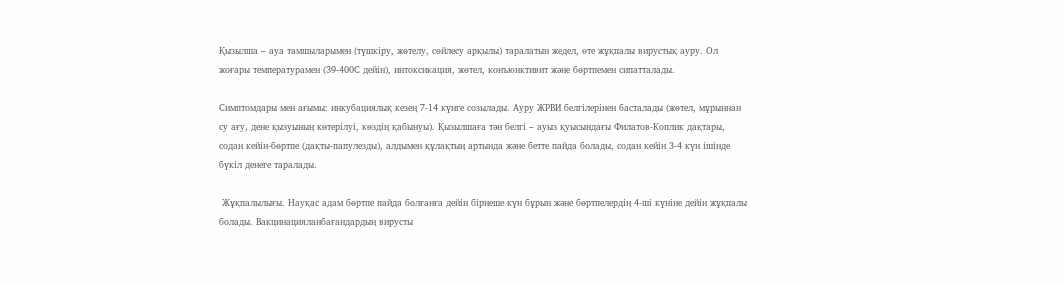Қызылша – ауа тамшыларымен (түшкіру, жөтелу, сөйлесу арқылы) таралатын жедел, өте жұқпалы вирустық ауру. Ол жоғары температурамен (39-400С дейін), интоксикация, жөтел, конъюнктивит және бөртпемен сипатталады.

Симптомдары мен ағымы: инкубациялық кезең 7-14 күнге созылады. Ауру ЖРВИ белгілерінен басталады (жөтел, мұрыннан су ағу, дене қызуының көтерілуі, көздің қабынуы). Қызылшаға тән белгі – ауыз қуысындағы Филатов-Коплик дақтары, содан кейін-бөртпе (дақты-папулезды), алдымен құлақтың артында және бетте пайда болады, содан кейін 3-4 күн ішінде бүкіл денеге таралады.

 Жұқпалылығы. Науқас адам бөртпе пайда болғанға дейін бірнеше күн бұрын және бөртпелердің 4-ші күніне дейін жұқпалы болады. Вакцинацияланбағандардың вирусты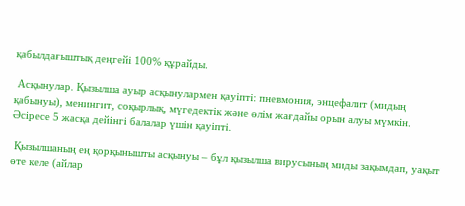қабылдағыштық деңгейі 100% құрайды.

 Асқынулар. Қызылша ауыр асқынулармен қауіпті: пневмония, энцефалит (мидың қабынуы), менингит, соқырлық, мүгедектік және өлім жағдайы орын алуы мүмкін. Әсіресе 5 жасқа дейінгі балалар үшін қауіпті.

 Қызылшаның ең қорқынышты асқынуы – бұл қызылша вирусының миды зақымдап, уақыт өте келе (айлар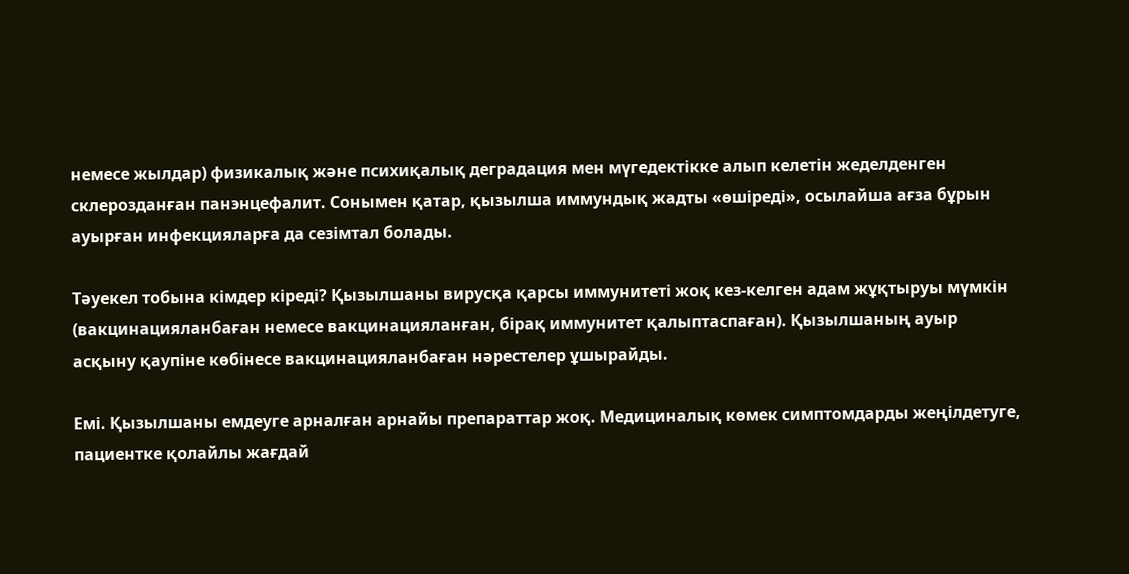немесе жылдар) физикалық және психиқалық деградация мен мүгедектікке алып келетін жеделденген склерозданған панэнцефалит. Сонымен қатар, қызылша иммундық жадты «өшіреді», осылайша ағза бұрын ауырған инфекцияларға да сезімтал болады.

Тәуекел тобына кімдер кіреді? Қызылшаны вирусқа қарсы иммунитеті жоқ кез-келген адам жұқтыруы мүмкін (вакцинацияланбаған немесе вакцинацияланған, бірақ иммунитет қалыптаспаған). Қызылшаның ауыр асқыну қаупіне көбінесе вакцинацияланбаған нәрестелер ұшырайды.

Емі. Қызылшаны емдеуге арналған арнайы препараттар жоқ. Медициналық көмек симптомдарды жеңілдетуге, пациентке қолайлы жағдай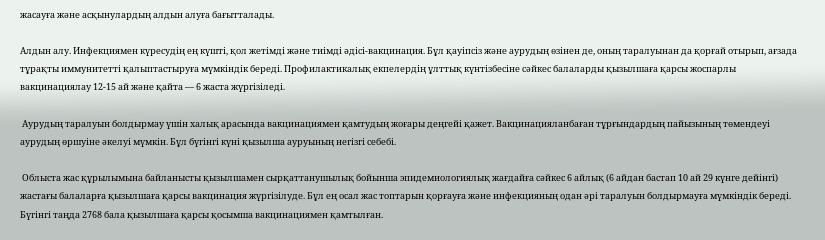жасауға және асқынулардың алдын алуға бағытталады.

Алдын алу. Инфекциямен күресудің ең күшті, қол жетімді және тиімді әдісі-вакцинация. Бұл қауіпсіз және аурудың өзінен де, оның таралуынан да қорғай отырып, ағзада тұрақты иммунитетті қалыптастыруға мүмкіндік береді. Профилактикалық екпелердің ұлттық күнтізбесіне сәйкес балаларды қызылшаға қарсы жоспарлы вакцинациялау 12-15 ай және қайта — 6 жаста жүргізіледі.

 Аурудың таралуын болдырмау үшін халық арасында вакцинациямен қамтудың жоғары деңгейі қажет. Вакцинацияланбаған тұрғындардың пайызының төмендеуі аурудың өршуіне әкелуі мүмкін. Бұл бүгінгі күні қызылша ауруының негізгі себебі.

 Облыста жас құрылымына байланысты қызылшамен сырқаттанушылық бойынша эпидемиологиялық жағдайға сәйкес 6 айлық (6 айдан бастап 10 ай 29 күнге дейінгі) жастағы балаларға қызылшаға қарсы вакцинация жүргізілуде. Бұл ең осал жас топтарын қорғауға және инфекцияның одан әрі таралуын болдырмауға мүмкіндік береді. Бүгінгі таңда 2768 бала қызылшаға қарсы қосымша вакцинациямен қамтылған.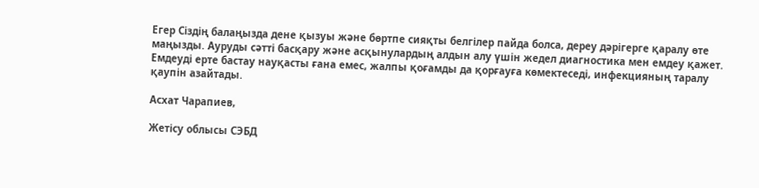Егер Сіздің балаңызда дене қызуы және бөртпе сияқты белгілер пайда болса, дереу дәрігерге қаралу өте маңызды. Ауруды сәтті басқару және асқынулардың алдын алу үшін жедел диагностика мен емдеу қажет. Емдеуді ерте бастау науқасты ғана емес, жалпы қоғамды да қорғауға көмектеседі, инфекцияның таралу қаупін азайтады.

Асхат Чарапиев,

Жетісу облысы СЭБД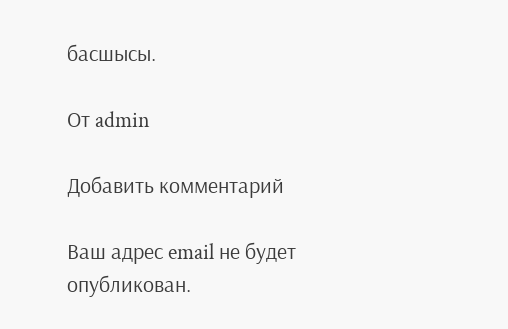басшысы.

От admin

Добавить комментарий

Ваш адрес email не будет опубликован.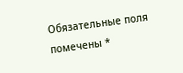Обязательные поля помечены *